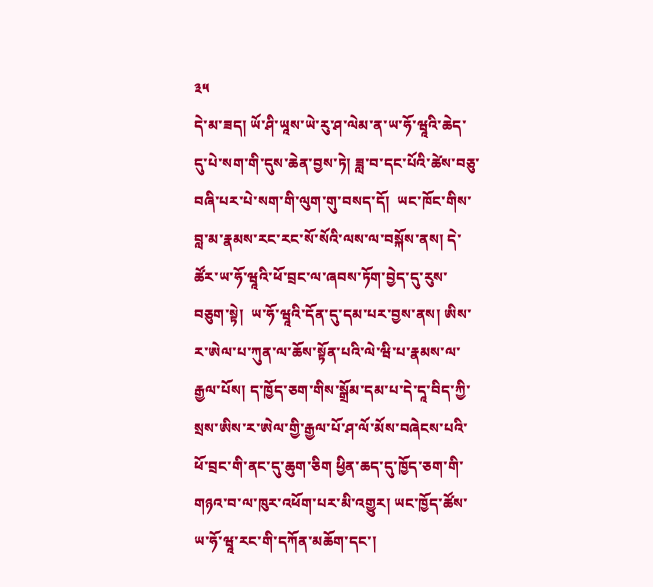༣༥
དེ་མ་ཟད། ཡོ་ཤི་ཡཱས་ཡེ་རུ་ཤ་ལེམ་ན་ཡ་ཧོ་ཝཱའི་ཆེད་དུ་པེ་སག་གི་དུས་ཆེན་བྱས་ཏེ། ཟླ་བ་དང་པོའི་ཚེས་བཅུ་བཞི་པར་པེ་སག་གི་ལུག་གུ་བསད་དོ།  ཡང་ཁོང་གིས་བླ་མ་རྣམས་རང་རང་སོ་སོའི་ལས་ལ་བསྐོས་ནས། དེ་ཚོར་ཡ་ཧོ་ཝཱའི་ཕོ་བྲང་ལ་ཞབས་ཏོག་བྱེད་དུ་རུས་བཅུག་སྟེ།  ཡ་ཧོ་ཝཱའི་དོན་དུ་དམ་པར་བྱས་ནས། ཨིས་ར་ཨེལ་པ་ཀུན་ལ་ཆོས་སྟོན་པའི་ལེ་ཝི་པ་རྣམས་ལ་རྒྱལ་པོས། ད་ཁྱོད་ཅག་གིས་སྒྲོམ་དམ་པ་དེ་དཱ་བིད་ཀྱི་སྲས་ཨིས་ར་ཨེལ་གྱི་རྒྱལ་པོ་ཤ་ལོ་མོས་བཞེངས་པའི་ཕོ་བྲང་གི་ནང་དུ་ཆུག་ཅིག ཕྱིན་ཆད་དུ་ཁྱོད་ཅག་གི་གཉའ་བ་ལ་ཁུར་འཕོག་པར་མི་འགྱུར། ཡང་ཁྱོད་ཚོས་ཡ་ཧོ་ཝཱ་རང་གི་དཀོན་མཆོག་དང་།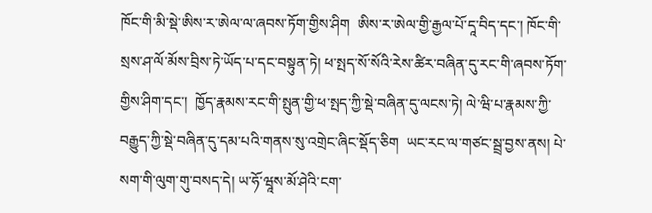ཁོང་གི་མི་སྡེ་ཨིས་ར་ཨེལ་ལ་ཞབས་ཏོག་གྱིས་ཤིག  ཨིས་ར་ཨེལ་གྱི་རྒྱལ་པོ་དཱ་བིད་དང་། ཁོང་གི་སྲས་ཤ་ལོ་མོས་བྲིས་ཏེ་ཡོད་པ་དང་བསྟུན་ཏེ། ཕ་སྤད་སོ་སོའི་རེས་ཚིར་བཞིན་དུ་རང་གི་ཞབས་ཏོག་གྱིས་ཤིག་དང་།  ཁྱོད་རྣམས་རང་གི་སྤུན་གྱི་ཕ་སྤད་ཀྱི་སྡེ་བཞིན་དུ་ལངས་ཏེ། ལེ་ཝི་པ་རྣམས་ཀྱི་བརྒྱུད་ཀྱི་སྡེ་བཞིན་དུ་དམ་པའི་གནས་སུ་འགྲེང་ཞིང་སྡོད་ཅིག  ཡང་རང་ལ་གཙང་སྦྲ་བྱས་ནས། པེ་སག་གི་ལུག་གུ་བསད་དེ། ཡ་ཧོ་ཝཱས་མོ་ཤེའི་ངག་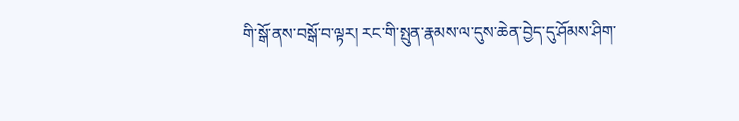གི་སྒོ་ནས་བསྒོ་བ་ལྟར། རང་གི་སྤུན་རྣམས་ལ་དུས་ཆེན་བྱེད་དུ་ཤོམས་ཤིག་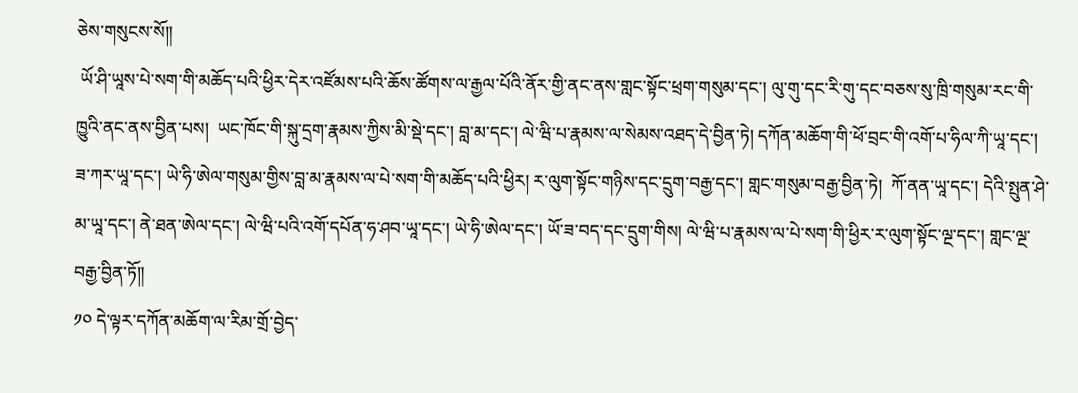ཅེས་གསུངས་སོ༎
 ཡོ་ཤི་ཡཱས་པེ་སག་གི་མཆོད་པའི་ཕྱིར་དེར་འཛོམས་པའི་ཆོས་ཚོགས་ལ་རྒྱལ་པོའི་ནོར་གྱི་ནང་ནས་གླང་སྟོང་ཕྲག་གསུམ་དང་། ལུ་གུ་དང་རི་གུ་དང་བཅས་སུ་ཁྲི་གསུམ་རང་གི་ཁྱུའི་ནང་ནས་བྱིན་པས།  ཡང་ཁོང་གི་སྐུ་དྲག་རྣམས་ཀྱིས་མི་སྡེ་དང་། བླ་མ་དང་། ལེ་ཝི་པ་རྣམས་ལ་སེམས་འཐད་དེ་བྱིན་ཏེ། དཀོན་མཆོག་གི་ཕོ་བྲང་གི་འགོ་པ་ཧིལ་ཀི་ཡཱ་དང་། ཟ་ཀར་ཡཱ་དང་། ཡེ་ཧི་ཨེལ་གསུམ་གྱིས་བླ་མ་རྣམས་ལ་པེ་སག་གི་མཆོད་པའི་ཕྱིར། ར་ལུག་སྟོང་གཉིས་དང་དྲུག་བརྒྱ་དང་། གླང་གསུམ་བརྒྱ་བྱིན་ཏེ།  ཀོ་ནན་ཡཱ་དང་། དེའི་སྤུན་ཤེ་མ་ཡཱ་དང་། ནེ་ཐན་ཨེལ་དང་། ལེ་ཝི་པའི་འགོ་དཔོན་ཧ་ཤབ་ཡཱ་དང་། ཡེ་ཧི་ཨེལ་དང་། ཡོ་ཟ་བད་དང་དྲུག་གིས། ལེ་ཝི་པ་རྣམས་ལ་པེ་སག་གི་ཕྱིར་ར་ལུག་སྟོང་ལྔ་དང་། གླང་ལྔ་བརྒྱ་བྱིན་ཏོ༎
༡༠ དེ་ལྟར་དཀོན་མཆོག་ལ་རིམ་གྲོ་བྱེད་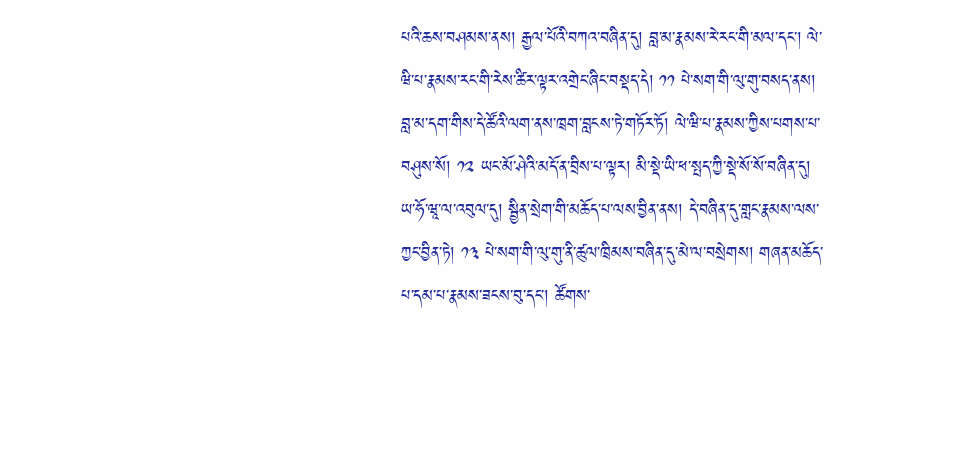པའི་ཆས་བཤམས་ནས། རྒྱལ་པོའི་བཀའ་བཞིན་དུ། བླ་མ་རྣམས་རེ་རང་གི་མལ་དང་། ལེ་ཝི་པ་རྣམས་རང་གི་རེས་ཚིར་ལྟར་འགྲེང་ཞིང་བསྡད་དེ། ༡༡ པེ་སག་གི་ལུ་གུ་བསད་ནས། བླ་མ་དག་གིས་དེ་ཚོའི་ལག་ནས་ཁྲག་བླངས་ཏེ་གཏོར་ཏོ། ལེ་ཝི་པ་རྣམས་ཀྱིས་པགས་པ་བཤུས་སོ། ༡༢ ཡང་མོ་ཤེའི་མདོ་ན་བྲིས་པ་ལྟར། མི་སྡེ་ཡི་ཕ་སྤད་ཀྱི་སྡེ་སོ་སོ་བཞིན་དུ། ཡ་ཧོ་ཝཱ་ལ་འབུལ་དུ། སྦྱིན་སྲེག་གི་མཆོད་པ་ལས་བྱིན་ནས། དེ་བཞིན་དུ་གླང་རྣམས་ལས་ཀྱང་བྱིན་ཏེ། ༡༣ པེ་སག་གི་ལུ་གུ་ནི་ཚུལ་ཁྲིམས་བཞིན་དུ་མེ་ལ་བསྲེགས། གཞན་མཆོད་པ་དམ་པ་རྣམས་ཟངས་བུ་དང་། ཚོགས་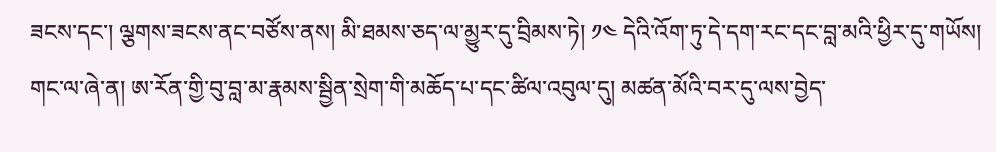ཟངས་དང་། ལྕགས་ཟངས་ནང་བཙོས་ནས། མི་ཐམས་ཅད་ལ་མྱུར་དུ་བྲིམས་ཏེ། ༡༤ དེའི་འོག་ཏུ་དེ་དག་རང་དང་བླ་མའི་ཕྱིར་དུ་གཡོས། གང་ལ་ཞེ་ན། ཨ་རོན་གྱི་བུ་བླ་མ་རྣམས་སྦྱིན་སྲེག་གི་མཆོད་པ་དང་ཚིལ་འབུལ་དུ། མཚན་མོའི་བར་དུ་ལས་བྱེད་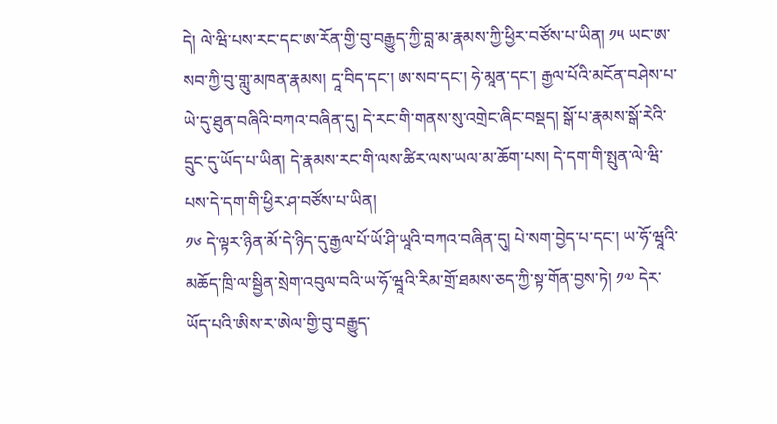དེ། ལེ་ཝི་པས་རང་དང་ཨ་རོན་གྱི་བུ་བརྒྱུད་ཀྱི་བླ་མ་རྣམས་ཀྱི་ཕྱིར་བཙོས་པ་ཡིན། ༡༥ ཡང་ཨ་སབ་ཀྱི་བུ་གླུ་མཁན་རྣམས། དཱ་བིད་དང་། ཨ་སབ་དང་། ཧེ་མཱན་དང་། རྒྱལ་པོའི་མངོན་བཤེས་པ་ཡེ་དུ་ཐུན་བཞིའི་བཀའ་བཞིན་དུ། དེ་རང་གི་གནས་སུ་འགྲེང་ཞིང་བསྡད། སྒོ་པ་རྣམས་སྒོ་རེའི་དྲུང་དུ་ཡོད་པ་ཡིན། དེ་རྣམས་རང་གི་ལས་ཚིར་ལས་ཡལ་མ་ཆོག་པས། དེ་དག་གི་སྤུན་ལེ་ཝི་པས་དེ་དག་གི་ཕྱིར་ཤ་བཙོས་པ་ཡིན།
༡༦ དེ་ལྟར་ཉིན་མོ་དེ་ཉིད་དུ་རྒྱལ་པོ་ཡོ་ཤི་ཡཱའི་བཀའ་བཞིན་དུ། པེ་སག་བྱེད་པ་དང་། ཡ་ཧོ་ཝཱའི་མཆོད་ཁྲི་ལ་སྦྱིན་སྲེག་འབུལ་བའི་ཡ་ཧོ་ཝཱའི་རིམ་གྲོ་ཐམས་ཅད་ཀྱི་སྟ་གོན་བྱས་ཏེ། ༡༧ དེར་ཡོད་པའི་ཨིས་ར་ཨེལ་གྱི་བུ་བརྒྱུད་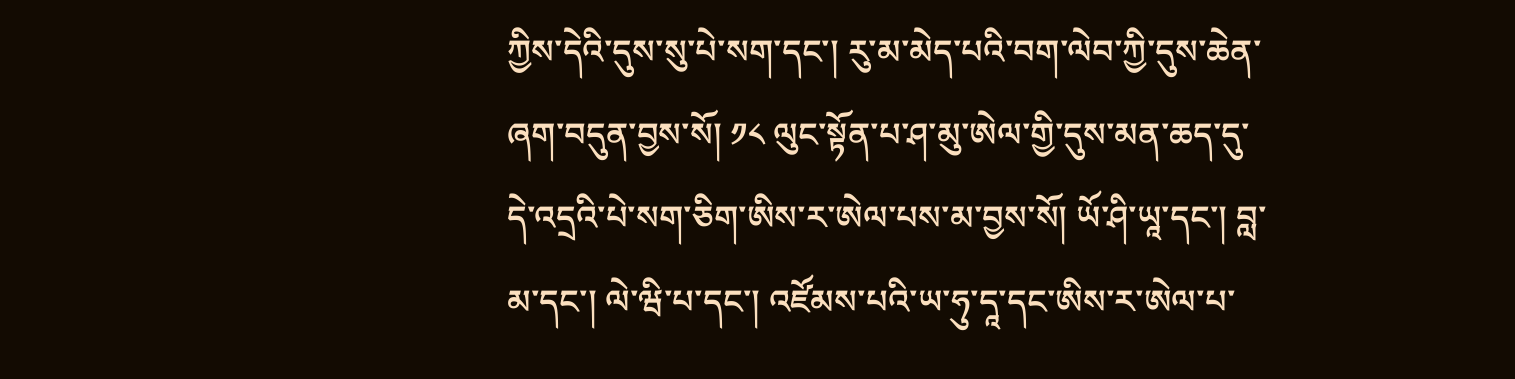ཀྱིས་དེའི་དུས་སུ་པེ་སག་དང་། རུ་མ་མེད་པའི་བག་ལེབ་ཀྱི་དུས་ཆེན་ཞག་བདུན་བྱས་སོ། ༡༨ ལུང་སྟོན་པ་ཤ་མུ་ཨེལ་གྱི་དུས་མན་ཆད་དུ་དེ་འདྲའི་པེ་སག་ཅིག་ཨིས་ར་ཨེལ་པས་མ་བྱས་སོ། ཡོ་ཤི་ཡཱ་དང་། བླ་མ་དང་། ལེ་ཝི་པ་དང་། འཛོམས་པའི་ཡ་ཧུ་དཱ་དང་ཨིས་ར་ཨེལ་པ་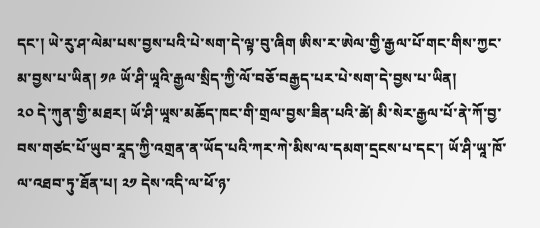དང་། ཡེ་རུ་ཤ་ལེམ་པས་བྱས་པའི་པེ་སག་དེ་ལྟ་བུ་ཞིག ཨིས་ར་ཨེལ་གྱི་རྒྱལ་པོ་གང་གིས་ཀྱང་མ་བྱས་པ་ཡིན། ༡༩ ཡོ་ཤི་ཡཱའི་རྒྱལ་སྲིད་ཀྱི་ལོ་བཅོ་བརྒྱད་པར་པེ་སག་དེ་བྱས་པ་ཡིན།
༢༠ དེ་ཀུན་གྱི་མཐར། ཡོ་ཤི་ཡཱས་མཆོད་ཁང་གི་གྲལ་བྱས་ཟིན་པའི་ཚེ། མི་སེར་རྒྱལ་པོ་ནེ་ཀོ་བྱ་བས་གཙང་པོ་ཡུབ་རཱད་ཀྱི་འགྲན་ན་ཡོད་པའི་ཀར་ཀེ་མིས་ལ་དམག་དྲངས་པ་དང་། ཡོ་ཤི་ཡཱ་ཁོ་ལ་འཐབ་ཏུ་ཐོན་པ། ༢༡ དེས་འདི་ལ་ཕོ་ཉ་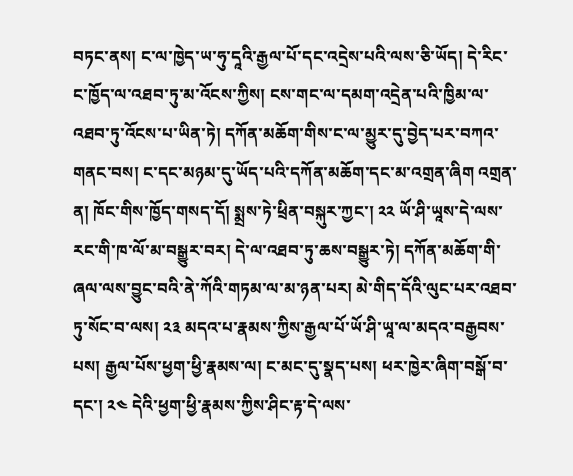བཏང་ནས། ང་ལ་ཁྱེད་ཡ་ཧུ་དཱའི་རྒྱལ་པོ་དང་འདྲེས་པའི་ལས་ཅི་ཡོད། དེ་རིང་ང་ཁྱོད་ལ་འཐབ་ཏུ་མ་འོངས་ཀྱིས། ངས་གང་ལ་དམག་འདྲེན་པའི་ཁྱིམ་ལ་འཐབ་ཏུ་འོངས་པ་ཡིན་ཏེ། དཀོན་མཆོག་གིས་ང་ལ་མྱུར་དུ་བྱེད་པར་བཀའ་གནང་བས། ང་དང་མཉམ་དུ་ཡོད་པའི་དཀོན་མཆོག་དང་མ་འགྲན་ཞིག འགྲན་ན། ཁོང་གིས་ཁྱོད་གསད་དོ། སྨྲས་ཏེ་ཕྲིན་བསྐུར་ཀྱང་། ༢༢ ཡོ་ཤི་ཡཱས་དེ་ལས་རང་གི་ཁ་ལོ་མ་བསྒྱུར་བར། དེ་ལ་འཐབ་ཏུ་ཆས་བསྒྱུར་ཏེ། དཀོན་མཆོག་གི་ཞལ་ལས་བྱུང་བའི་ནེ་ཀོའི་གཏམ་ལ་མ་ཉན་པར། མེ་གིད་དོའི་ལུང་པར་འཐབ་ཏུ་སོང་བ་ལས། ༢༣ མདའ་པ་རྣམས་ཀྱིས་རྒྱལ་པོ་ཡོ་ཤི་ཡཱ་ལ་མདའ་བརྒྱབས་པས། རྒྱལ་པོས་ཕྱག་ཕྱི་རྣམས་ལ། ང་མང་དུ་སྣད་པས། ཕར་ཁྱེར་ཞིག་བསྒོ་བ་དང་། ༢༤ དེའི་ཕྱག་ཕྱི་རྣམས་ཀྱིས་ཤིང་རྟ་དེ་ལས་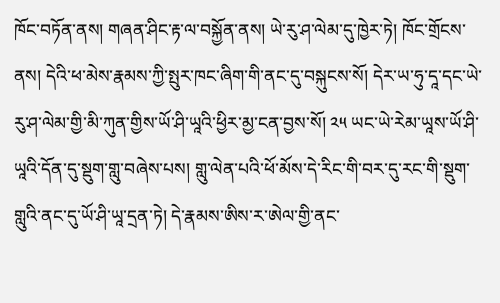ཁོང་བཏོན་ནས། གཞན་ཤིང་རྟ་ལ་བསྐྱོན་ནས། ཡེ་རུ་ཤ་ལེམ་དུ་ཁྱེར་ཏེ། ཁོང་གྲོངས་ནས། དེའི་ཕ་མེས་རྣམས་ཀྱི་སྤུར་ཁང་ཞིག་གི་ནང་དུ་བསྐུངས་སོ། དེར་ཡ་ཧུ་དཱ་དང་ཡེ་རུ་ཤ་ལེམ་གྱི་མི་ཀུན་གྱིས་ཡོ་ཤི་ཡཱའི་ཕྱིར་མྱ་ངན་བྱས་སོ། ༢༥ ཡང་ཡེ་རེམ་ཡཱས་ཡོ་ཤི་ཡཱའི་དོན་དུ་སྡུག་གླུ་བཞེས་པས། གླུ་ལེན་པའི་ཕོ་མོས་དེ་རིང་གི་བར་དུ་རང་གི་སྡུག་གླུའི་ནང་དུ་ཡོ་ཤི་ཡཱ་དྲན་ཏེ། དེ་རྣམས་ཨིས་ར་ཨེལ་གྱི་ནང་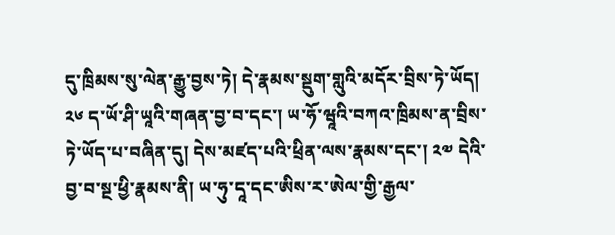དུ་ཁྲིམས་སུ་ལེན་རྒྱུ་བྱས་ཏེ། དེ་རྣམས་སྡུག་གླུའི་མདོར་བྲིས་ཏེ་ཡོད། ༢༦ ད་ཡོ་ཤི་ཡཱའི་གཞན་བྱ་བ་དང་། ཡ་ཧོ་ཝཱའི་བཀའ་ཁྲིམས་ན་བྲིས་ཏེ་ཡོད་པ་བཞིན་དུ། དེས་མཛད་པའི་ཕྲིན་ལས་རྣམས་དང་། ༢༧ དེའི་བྱ་བ་སྔ་ཕྱི་རྣམས་ནི། ཡ་ཧུ་དཱ་དང་ཨིས་ར་ཨེལ་གྱི་རྒྱལ་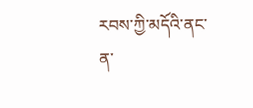རབས་ཀྱི་མདོའི་ནང་ན་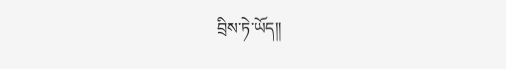བྲིས་ཏེ་ཡོད༎